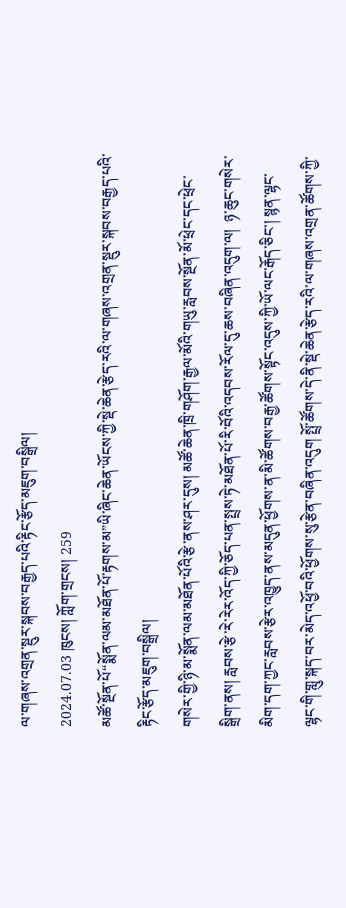ལ་གཞས་འགྲན་སྡུར་སྐབས་བརྒྱད་པའི་རྟིང་རྩོད་མཇུག་བསྒྲིལ།
2024.07.03 ཁུངས། ཀློག་གྲངས། 259
མཚོ་སྔོན་པོ“སྨོན་ལམ་མཐོན་པོ་རྟགས་མ”ཡི་ཞིང་ཆེན་ཡོངས་ཀྱི་སྡེ་ཆེན་རྩེད་རའི་ལ་གཞས་འགྲན་སྡུར་སྐབས་བརྒྱད་པའི་རྟིང་རྩོད་མཇུག་བསྒྲིལ།
གསེར་གྱི་ཉི་མ་སྨོན་ལམ་མཐོན་པོའི་རྩེ་ནས་ཤར་དུས། མཚོ་ཆེན་ཁྲི་གཤོག་རྒྱལ་མོའི་གཡུ་རླབས་སྔོན་མོ་ཕྲེང་དང་ཕྲེང་སྒྲིག་ནས། རླབས་རྩེ་རེ་རེར་འོད་ཀྱི་ཅོད་པན་སྤྲས་ཏེ་མཐོན་པོ་རི་བོའི་འདབས་རོལ་དུ་ཆས་བཞིན་འདུག་ལ།  ཉ་ཆུང་གསེར་མིག་དག་ཀྱང་རླབས་རྩེར་འཁྱུད་ནས་མདུན་ཕྱོགས་ན་མི་ཚོགས་བརྒྱ་ཚོགས་སྟོང་འདུས་ཀྱི་ཡོ་ལང་རྒོད་ཅིང་། སྙན་ལྷང་ལྷང་གི་གླུ་སྐད་བར་མེད་འཕྱོ་བའི་ཕྱོགས་སུ་རྩེན་བཞིན་འདུག སྤྲོ་ཚོགས་དེ་ནི་སྡེ་ཆེན་རྩེད་རའི་ལ་གཞས་འགྲན་ཚོགས་ཀྱི་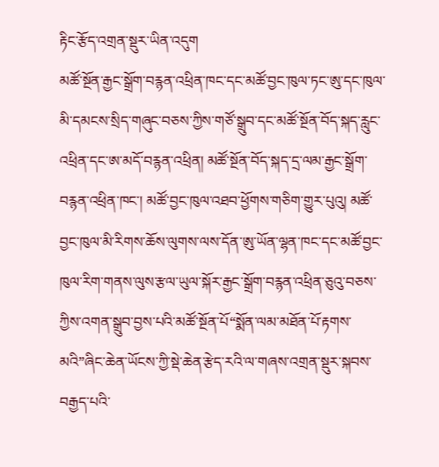རྟིང་རྩོད་འགྲན་སྡུར་ཡིན་འདུག
མཚོ་སྔོན་རྒྱང་སྒྲོག་བརྙན་འཕྲིན་ཁང་དང་མཚོ་བྱང་ཁུལ་ཏང་ཨུ་དང་ཁུལ་མི་དམངས་སྲིད་གཞུང་བཅས་ཀྱིས་གཙོ་སྒྲུབ་དང་མཚོ་སྔོན་བོད་སྐད་རླུང་འཕྲིན་དང་ཨ་མདོ་བརྙན་འཕྲིན། མཚོ་སྔོན་བོད་སྐད་དྲ་ལམ་རྒྱང་སྒྲོག་བརྙན་འཕྲིན་ཁང་། མཚོ་བྱང་ཁུལ་འཐབ་ཕྱོགས་གཅིག་གྱུར་པུའུ། མཚོ་བྱང་ཁུལ་མི་རིགས་ཆོས་ལུགས་ལས་དོན་ཨུ་ཡོན་ལྷན་ཁང་དང་མཚོ་བྱང་ཁུལ་རིག་གནས་ལུས་རྩལ་ཡུལ་སྐོར་རྒྱང་སྒྲོག་བརྙན་འཕྲིན་ཅུའུ་བཅས་ཀྱིས་འགན་སྒྲུབ་བྱས་པའི་མཚོ་སྔོན་པོ“སྨོན་ལམ་མཐོན་པོ་རྟགས་མའི”ཞིང་ཆེན་ཡོངས་ཀྱི་སྡེ་ཆེན་རྩེད་རའི་ལ་གཞས་འགྲན་སྡུར་སྐབས་བརྒྱད་པའི་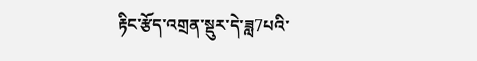རྟིང་རྩོད་འགྲན་སྡུར་དེ་ཟླ7པའི་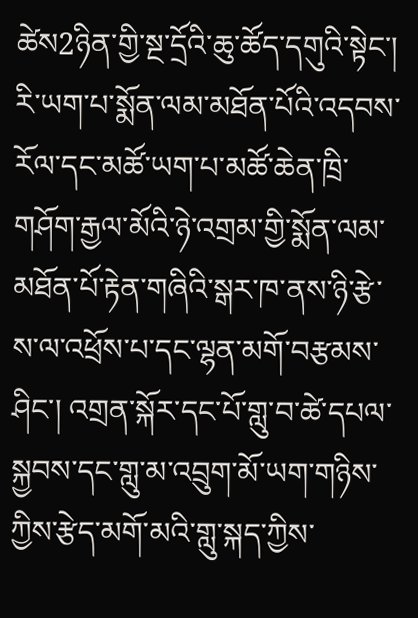ཚེས2ཉིན་གྱི་སྔ་དྲོའི་ཆུ་ཚོད་དགུའི་སྟེང་། རི་ཡག་པ་སྨོན་ལམ་མཐོན་པོའི་འདབས་རོལ་དང་མཚོ་ཡག་པ་མཚོ་ཆེན་ཁྲི་གཤོག་རྒྱལ་མོའི་ཉེ་འགྲམ་གྱི་སྨོན་ལམ་མཐོན་པོ་རྟེན་གཞིའི་སྒར་ཁ་ནས་ཉི་རྩེ་ས་ལ་འཕྲོས་པ་དང་ལྷན་མགོ་བརྩམས་ཤིང་། འགྲན་སྐོར་དང་པོ་གླུ་བ་ཚེ་དཔལ་སྐྱབས་དང་གླུ་མ་འབྲུག་མོ་ཡག་གཉིས་ཀྱིས་རྩེད་མགོ་མའི་གླུ་སྐད་ཀྱིས་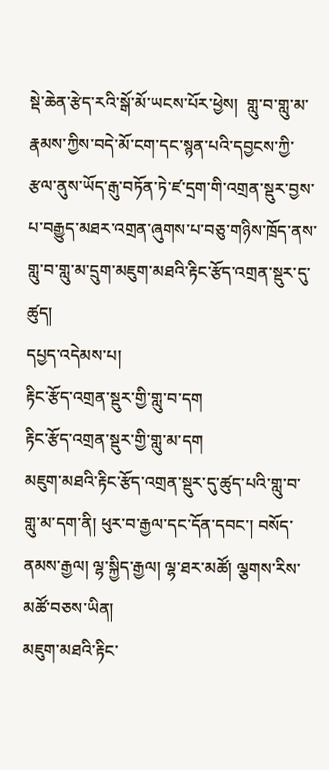སྡེ་ཆེན་རྩེད་རའི་སྒོ་མོ་ཡངས་པོར་ཕྱེས།  གླུ་བ་གླུ་མ་རྣམས་ཀྱིས་བདེ་མོ་ངག་དང་སྙན་པའི་དབྱངས་ཀྱི་རྩལ་ནུས་ཡོད་རྒུ་བཏོན་ཏེ་ཛ་དྲག་གི་འགྲན་སྡུར་བྱས་པ་བརྒྱུད་མཐར་འགྲན་ཞུགས་པ་བཅུ་གཉིས་ཁྲོད་ནས་གླུ་བ་གླུ་མ་དྲུག་མཇུག་མཐའི་རྟིང་རྩོད་འགྲན་སྡུར་དུ་ཚུད།
དཔྱད་འདེམས་པ།
རྟིང་རྩོད་འགྲན་སྡུར་གྱི་གླུ་བ་དག
རྟིང་རྩོད་འགྲན་སྡུར་གྱི་གླུ་མ་དག
མཇུག་མཐའི་རྟིང་རྩོད་འགྲན་སྡུར་དུ་ཚུད་པའི་གླུ་བ་གླུ་མ་དག་ནི། ཕུར་བ་རྒྱལ་དང་དོན་དབང་། བསོད་ནམས་རྒྱལ། ལྷ་སྐྱིད་རྒྱལ། ལྷ་ཐར་མཚོ། ལྕགས་རིས་མཚོ་བཅས་ཡིན།
མཇུག་མཐའི་རྟིང་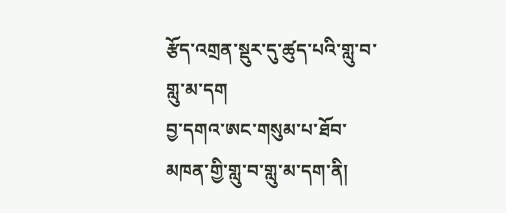རྩོད་འགྲན་སྡུར་དུ་ཚུད་པའི་གླུ་བ་གླུ་མ་དག
བྱ་དགའ་ཨང་གསུམ་པ་ཐོབ་མཁན་གྱི་གླུ་བ་གླུ་མ་དག་ནི།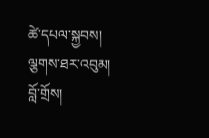ཚེ་དཔལ་སྐྱབས། ལྕགས་ཐར་འབུམ། བློ་གྲོས།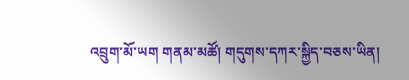འབྲུག་མོ་ཡག གནམ་མཚོ། གདུགས་དཀར་སྐྱིད་བཅས་ཡིན།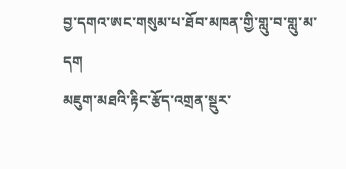བྱ་དགའ་ཨང་གསུམ་པ་ཐོབ་མཁན་གྱི་གླུ་བ་གླུ་མ་དག
མཇུག་མཐའི་རྟིང་རྩོད་འགྲན་སྡུར་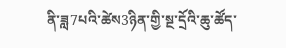ནི་ཟླ7པའི་ཚེས3ཉིན་གྱི་སྔ་དྲོའི་ཆུ་ཚོད་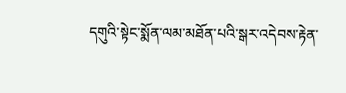དགུའི་སྟེང་སྨོན་ལམ་མཐོན་པའི་སྒར་འདེབས་རྟེན་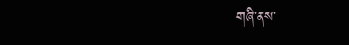གཞི་ནས་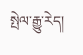སྤེལ་རྒྱུ་རེད།